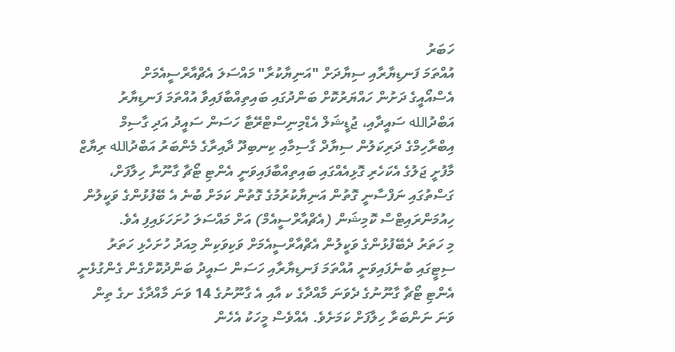ހަބަރު
އުއްތަމަ ފަނޑިޔާރާއި ސިޔާދަށް "އަނިޔާކުރާ" މައްސަލަ އެޗްއާރްސީއެމަށް
އެސްއޯއީގެ ދަށުން ހައްޔަރުކޮށް ބަންދުގައި ބައިތިއްބާފައިވާ އުއްތަމަ ފަނޑިޔާރު އަބްދުالله ސައީދާއި، ޖުޑީޝަލް އެޑްމިނިސްޓްރޭޓާ ހަސަން ސައީދު އަދި ގާސިމް އިބްރާހިމްގެ ދަރިކަލުން ސިޔާދް ގާސިމާއި ކިނބިދޫ ދާއިރާގެ މެންބަރު އަބްދުالله ރިޔާޒް މާފުށީ ޖަލުގެ އެކަހެރި ގޮޅިއެއްގައި ބައިތިއްބާފައިވަނީ އެންޓި ޓޯޗާ ގާނޫނާ ހިލާފަށް، ގަސްތުގައި ނަފްސާނީ ގޮތުން އަނިޔާކުރުމުގެ ގޮތުން ކަމަށް ބުނެ އެ ބޭފުޅުންގެ ވަކީލުން ހިއުމަންރައިޓްސް ކޮމިޝަން (އެޗްއާރްސީއެމް) އަށް މައްސަލަ ހުށަހަޅައިފި އެވެ.
މި ހަތަރު ދެބޭފުޅުންގެ ވަކީލުން އެޗްއާރްސީއެމަށް ވަކިވަކިން މިއަދު ހުށަހެޅި ހަތަރު ސިޓީގައި ބުނެފައިވަނީ އުއްތަމަ ފަނޑިޔާރާއި ހަސަން ސައީދު ބަންދުކޮށްގެން ގެންގުޅެނީ އެންޓި ޓޯޗާ ގާނޫނުގެ ދެވަނަ މާއްދާގެ ކ އާއި އެ ގާނޫނުގެ 14 ވަނަ މާއްދާގެ ށގެ ތިން ވަނަ ނަންބަރާ ހިލާފަށް ކަމަށެވެ. އެއްވެސް މީހަކު އެހެން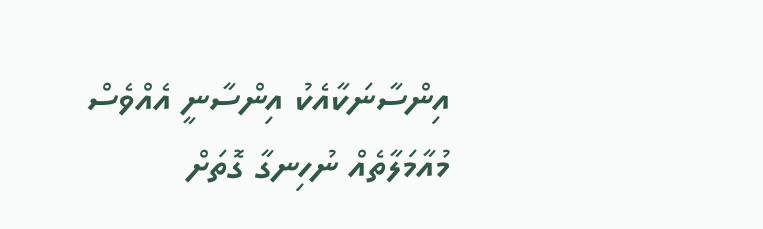އިންސާނަކާއެކު އިންސާނީ އެއްވެސް މުއާމަލާތެއް ނުހިނގާ ގޮތަށް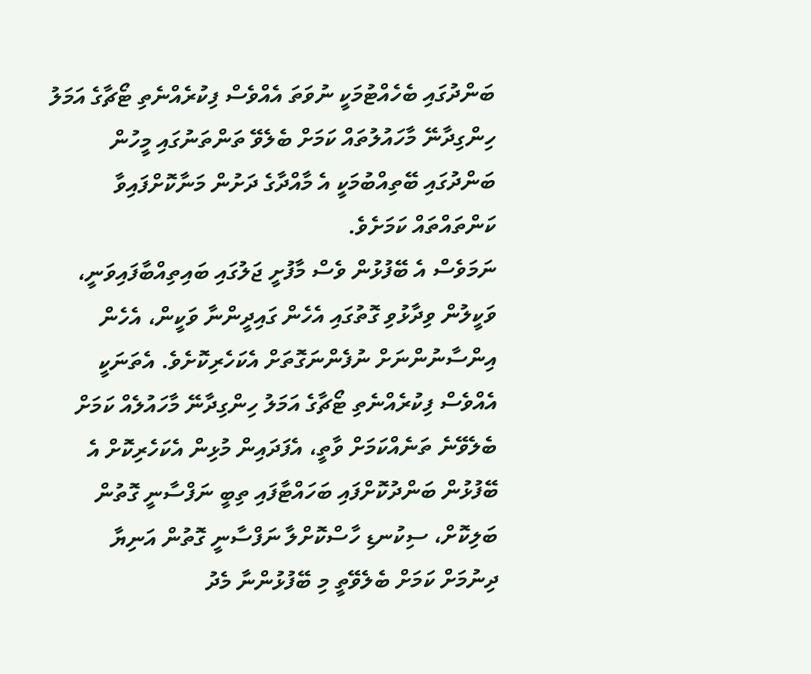ބަންދުގައި ބެހެއްޓުމަކީ ނުވަތަ އެއްވެސް ފިކުރެއްނެތި ޓޯޗާގެ އަމަލު ހިންގިދާނޭ މާހައުލުތައް ކަމަށް ބެލެވޭ ތަންތަނުގައި މީހުން ބަންދުގައި ބޭތިއްބުމަކީ އެ މާއްދާގެ ދަށުން މަނާކޮށްފައިވާ ކަންތައްތައް ކަމަށެވެ.
ނަމަވެސް އެ ބޭފުޅުން ވެސް މާފުށީ ޖަލުގައި ބައިތިއްބާފައިވަނީ، ވަކީލުން ވިދާޅުވި ގޮތުގައި އެހެން ގައިދީންނާ ވަކީން، އެހެން އިންސާނުންނަށް ނުފެންނަގޮތަށް އެކަހެރިކޮށެވެ. އެތަނަކީ އެއްވެސް ފިކުރެއްނެތި ޓޯޗާގެ އަމަލު ހިންގިދާނޭ މާހައުލެއް ކަމަށް ބެލެވޭނެ ތަނެއްކަމަށް ވާތީ، އެފަދައިން މުޅިން އެކަހެރިކޮށް އެ ބޭފުޅުން ބަންދުކޮށްފައި ބަހައްޓާފައި ތިބީ ނަފްސާނީ ގޮތުން ބަލިކޮށް، ސިކުނޑި ހާސްކޮށްލާ ނަފްސާނީ ގޮތުން އަނިޔާ ދިނުމަށް ކަމަށް ބެލެވޭތީ މި ބޭފުޅުންނާ މެދު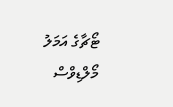ޓޯޗާގެ އަމަލު މޯލްޑިވްސް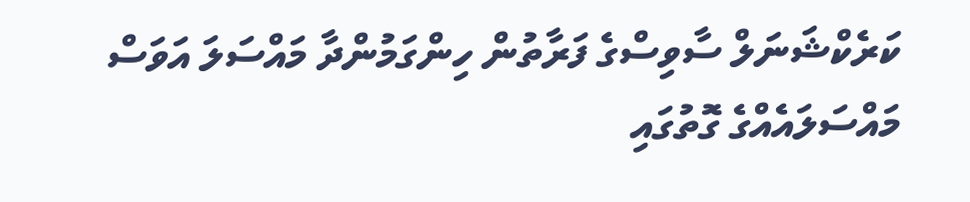ކަރެކްޝަނަލް ސާވިސްގެ ފަރާތުން ހިންގަމުންދާ މައްސަލަ އަވަސް މައްސަލައެއްގެ ގޮތުގައި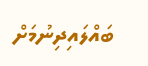ބައްލައިދިނުމަށް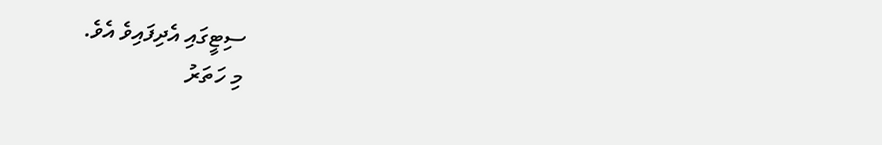ސިޓީގައި އެދިފައިވެ އެވެ.
މި ހަތަރު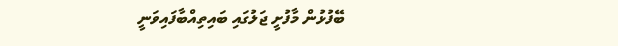ބޭފުޅުން މާފުށީ ޖަލުގައި ބައިތިއްބާފައިވަނީ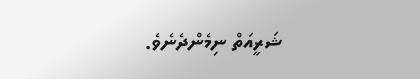ޝަރީއަތް ނިމެންދެނެވެ.